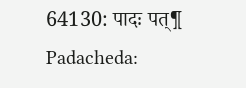64130: पादः पत्¶
Padacheda: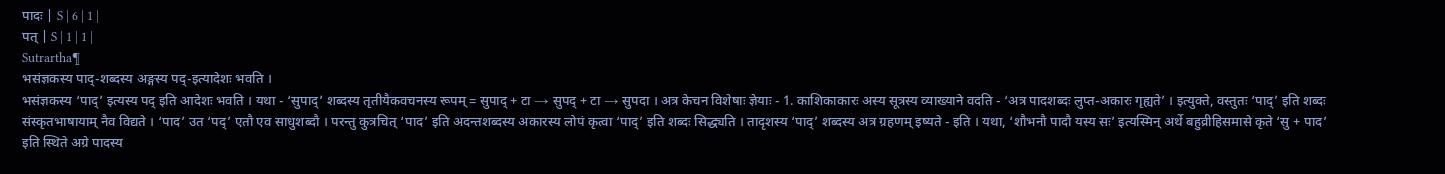पादः | S | 6 | 1 |
पत् | S | 1 | 1 |
Sutrartha¶
भसंज्ञकस्य पाद्-शब्दस्य अङ्गस्य पद्-इत्यादेशः भवति ।
भसंज्ञकस्य ‘पाद्’ इत्यस्य पद् इति आदेशः भवति । यथा - ‘सुपाद्’ शब्दस्य तृतीयैकवचनस्य रूपम् = सुपाद् + टा → सुपद् + टा → सुपदा । अत्र केचन विशेषाः ज्ञेयाः - 1. काशिकाकारः अस्य सूत्रस्य व्याख्याने वदति - ‘अत्र पादशब्दः लुप्त-अकारः गृह्यते’ । इत्युक्ते, वस्तुतः ‘पाद्’ इति शब्दः संस्कृतभाषायाम् नैव विद्यते । ‘पाद’ उत ‘पद्’ एतौ एव साधुशब्दौ । परन्तु कुत्रचित् ‘पाद’ इति अदन्तशब्दस्य अकारस्य लोपं कृत्वा ‘पाद्’ इति शब्दः सिद्ध्यति । तादृशस्य ‘पाद्’ शब्दस्य अत्र ग्रहणम् इष्यते - इति । यथा, ‘शौभनौ पादौ यस्य सः’ इत्यस्मिन् अर्थे बहुव्रीहिसमासे कृते ‘सु + पाद’ इति स्थिते अग्रे पादस्य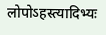लोपोऽहस्त्यादिभ्यः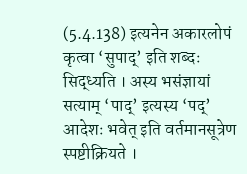(5.4.138) इत्यनेन अकारलोपं कृत्वा ‘सुपाद्’ इति शब्दः सिद्ध्यति । अस्य भसंज्ञायां सत्याम् ‘पाद्’ इत्यस्य ‘पद्’ आदेशः भवेत् इति वर्तमानसूत्रेण स्पष्टीक्रियते ।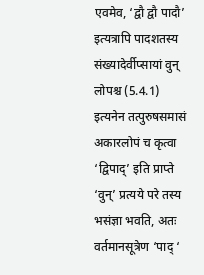एवमेव, ‘द्वौ द्वौ पादौ’ इत्यत्रापि पादशतस्य संख्यादेर्वीप्सायां वुन् लोपश्च (5.4.1) इत्यनेन तत्पुरुषसमासं अकारलोपं च कृत्वा ‘द्विपाद्’ इति प्राप्ते ‘वुन्’ प्रत्यये परे तस्य भसंज्ञा भवति, अतः वर्तमानसूत्रेण ‘पाद् ‘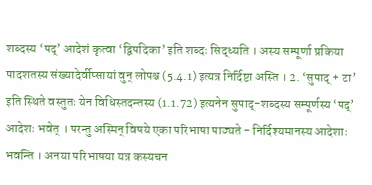शब्दस्य ‘पद्’ आदेशं कृत्वा ‘द्विपदिका’ इति शब्दः सिद्ध्यति । अस्य सम्पूर्णा प्रकिया पादशतस्य संख्यादेर्वीप्सायां वुन् लोपश्च (5.4.1) इत्यत्र निर्दिष्टा अस्ति । 2. ‘सुपाद् + टा’ इति स्थिते वस्तुतः येन विधिस्तदन्तस्य (1.1.72) इत्यनेन सुपाद्-शब्दस्य सम्पूर्णस्य ‘पद्’ आदेशः भवेत् । परन्तु अस्मिन् विषये एका परिभाषा पाठ्यते - निर्दिश्यमानस्य आदेशाः भवन्ति । अनया परिभाषया यत्र कस्यचन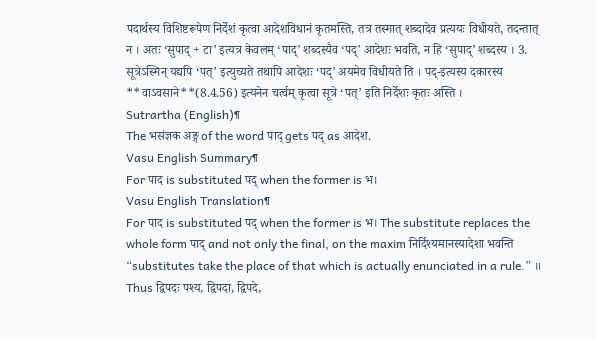पदार्थस्य विशिष्टरूपेण निर्देशं कृत्वा आदेशविधानं कृतमस्ति, तत्र तस्मात् शब्दादेव प्रत्ययः विधीयते, तदन्तात् न । अतः ‘सुपाद् + टा’ इत्यत्र केवलम् ‘पाद्’ शब्दस्यैव ‘पद्’ आदेशः भवति, न हि ‘सुपाद्’ शब्दस्य । 3. सूत्रेऽस्मिन् यद्यपि ‘पत्’ इत्युच्यते तथापि आदेशः ‘पद्’ अयमेव विधीयते ति । पद्-इत्यस्य दकारस्य **वाऽवसाने**(8.4.56) इत्यनेन चर्त्वम् कृत्वा सूत्रे ‘पत्’ इति निर्देशः कृतः अस्ति ।
Sutrartha (English)¶
The भसंज्ञक अङ्ग of the word पाद् gets पद् as आदेश.
Vasu English Summary¶
For पाद is substituted पद् when the former is भ।
Vasu English Translation¶
For पाद is substituted पद् when the former is भ। The substitute replaces the whole form पाद् and not only the final, on the maxim निर्दिश्यमानस्यादेशा भवन्ति “substitutes take the place of that which is actually enunciated in a rule.” ॥ Thus द्विपदः पश्य, द्विपदा, द्विपदे,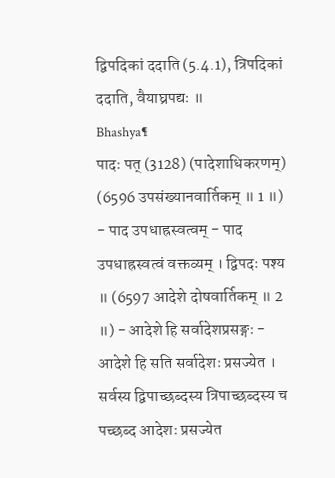द्विपदिकां ददाति (5.4.1), त्रिपदिकां ददाति, वैयाघ्रपद्यः ॥
Bhashya¶
पादः पत् (3128) (पादेशाधिकरणम्) (6596 उपसंख्यानवार्तिकम् ॥ 1 ॥) - पाद उपधाह्रस्वत्वम् - पाद उपधाह्रस्वत्वं वक्तव्यम् । द्विपदः पश्य ॥ (6597 आदेशे दोषवार्तिकम् ॥ 2 ॥) - आदेशे हि सर्वादेशप्रसङ्गः - आदेशे हि सति सर्वादेशः प्रसज्येत । सर्वस्य द्विपाच्छब्दस्य त्रिपाच्छब्दस्य च पच्छब्द आदेशः प्रसज्येत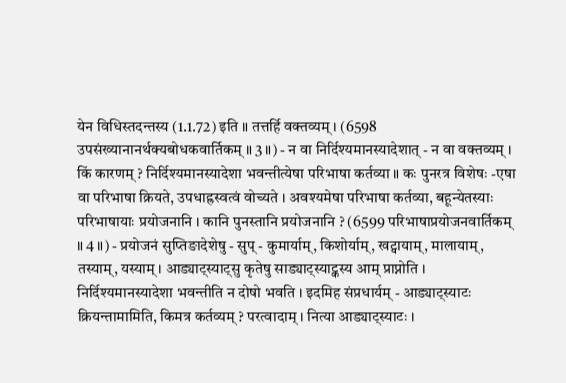येन विधिस्तदन्तस्य (1.1.72) इति ॥ तत्तर्हि वक्तव्यम् । (6598 उपसंख्यानानर्थक्यबोधकवार्तिकम् ॥ 3 ॥) - न वा निर्दिश्यमानस्यादेशात् - न वा वक्तव्यम् । किं कारणम् ? निर्दिश्यमानस्यादेशा भवन्तीत्येषा परिभाषा कर्तव्या ॥ कः पुनरत्र विशेषः -एषा वा परिभाषा क्रियते, उपधाह्रस्वत्वं वोच्यते । अवश्यमेषा परिभाषा कर्तव्या, बहून्येतस्याः परिभाषायाः प्रयोजनानि । कानि पुनस्तानि प्रयोजनानि ? (6599 परिभाषाप्रयोजनवार्तिकम् ॥ 4 ॥) - प्रयोजनं सुप्तिङादेशेषु - सुप् - कुमार्याम्, किशोर्याम्, खट्वायाम्, मालायाम्, तस्याम्, यस्याम् । आड्याट्स्याट्सु कृतेषु साड्याट्स्याट्कस्य आम् प्राप्नोति । निर्दिश्यमानस्यादेशा भवन्तीति न दोषो भवति । इदमिह संप्रधार्यम् - आड्याट्स्याटः क्रियन्तामामिति, किमत्र कर्तव्यम् ? परत्वादाम् । नित्या आड्याट्स्याटः ।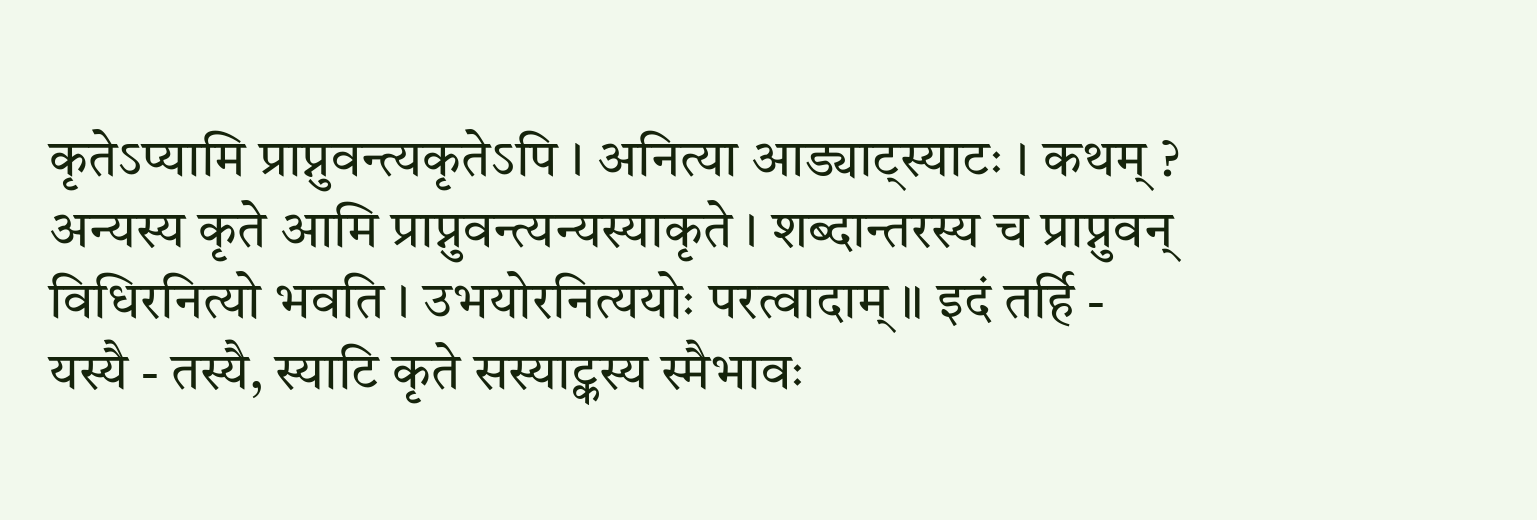कृतेऽप्यामि प्राप्नुवन्त्यकृतेऽपि । अनित्या आड्याट्स्याटः । कथम् ? अन्यस्य कृते आमि प्राप्नुवन्त्यन्यस्याकृते । शब्दान्तरस्य च प्राप्नुवन् विधिरनित्यो भवति । उभयोरनित्ययोः परत्वादाम् ॥ इदं तर्हि - यस्यै - तस्यै, स्याटि कृते सस्याट्कस्य स्मैभावः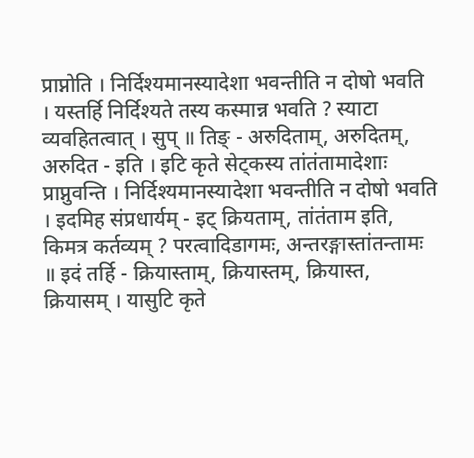प्राप्नोति । निर्दिश्यमानस्यादेशा भवन्तीति न दोषो भवति । यस्तर्हि निर्दिश्यते तस्य कस्मान्न भवति ? स्याटा व्यवहितत्वात् । सुप् ॥ तिङ् - अरुदिताम्, अरुदितम्, अरुदित - इति । इटि कृते सेट्कस्य तांतंतामादेशाः प्राप्नुवन्ति । निर्दिश्यमानस्यादेशा भवन्तीति न दोषो भवति । इदमिह संप्रधार्यम् - इट् क्रियताम्, तांतंताम इति, किमत्र कर्तव्यम् ? परत्वादिडागमः, अन्तरङ्गास्तांतन्तामः ॥ इदं तर्हि - क्रियास्ताम्, क्रियास्तम्, क्रियास्त, क्रियासम् । यासुटि कृते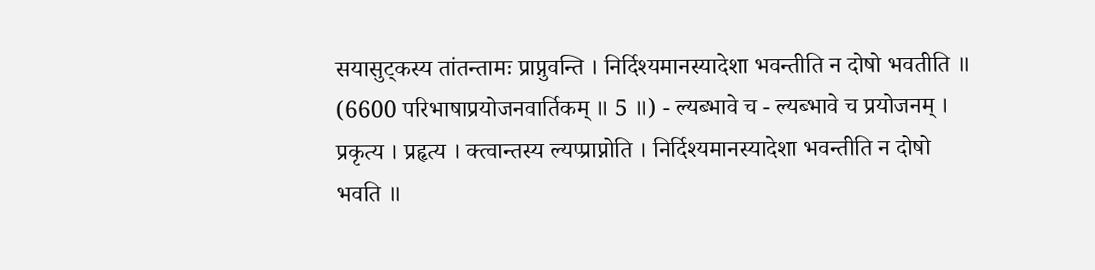सयासुट्कस्य तांतन्तामः प्राप्नुवन्ति । निर्दिश्यमानस्यादेशा भवन्तीति न दोषो भवतीति ॥ (6600 परिभाषाप्रयोजनवार्तिकम् ॥ 5 ॥) - ल्यब्भावे च - ल्यब्भावे च प्रयोजनम् । प्रकृत्य । प्रहृत्य । क्त्वान्तस्य ल्यप्प्राप्नोति । निर्दिश्यमानस्यादेशा भवन्तीति न दोषो भवति ॥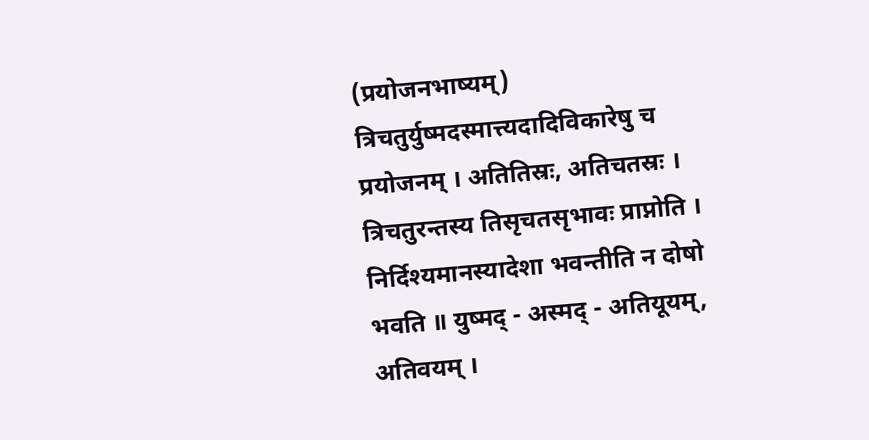(प्रयोजनभाष्यम्) त्रिचतुर्युष्मदस्मात्त्यदादिविकारेषु च प्रयोजनम् । अतितिस्रः, अतिचतस्रः । त्रिचतुरन्तस्य तिसृचतसृभावः प्राप्नोति । निर्दिश्यमानस्यादेशा भवन्तीति न दोषो भवति ॥ युष्मद् - अस्मद् - अतियूयम्, अतिवयम् ।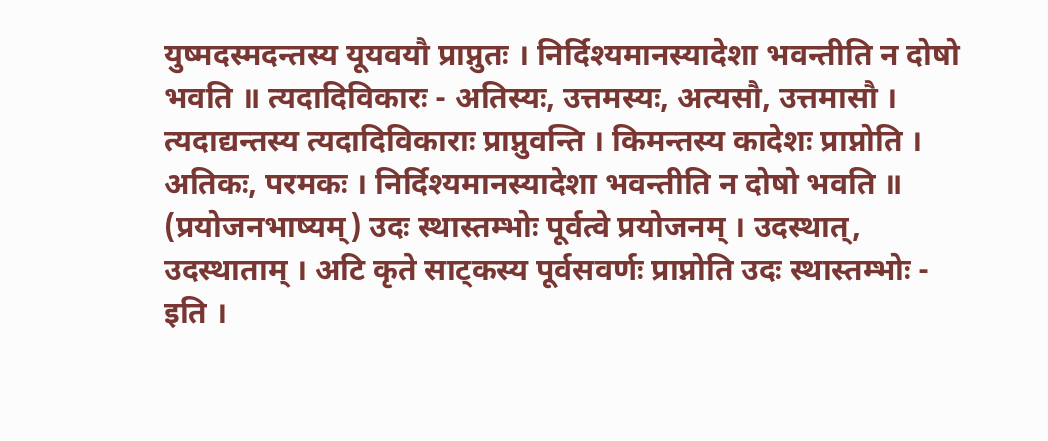युष्मदस्मदन्तस्य यूयवयौ प्राप्नुतः । निर्दिश्यमानस्यादेशा भवन्तीति न दोषो भवति ॥ त्यदादिविकारः - अतिस्यः, उत्तमस्यः, अत्यसौ, उत्तमासौ । त्यदाद्यन्तस्य त्यदादिविकाराः प्राप्नुवन्ति । किमन्तस्य कादेशः प्राप्नोति । अतिकः, परमकः । निर्दिश्यमानस्यादेशा भवन्तीति न दोषो भवति ॥ (प्रयोजनभाष्यम्) उदः स्थास्तम्भोः पूर्वत्वे प्रयोजनम् । उदस्थात्, उदस्थाताम् । अटि कृते साट्कस्य पूर्वसवर्णः प्राप्नोति उदः स्थास्तम्भोः - इति ।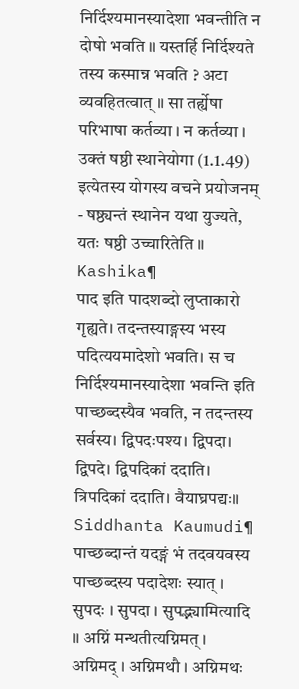निर्दिश्यमानस्यादेशा भवन्तीति न दोषो भवति ॥ यस्तर्हि निर्दिश्यते तस्य कस्मान्न भवति ? अटा व्यवहितत्वात् ॥ सा तर्ह्येषा परिभाषा कर्तव्या । न कर्तव्या । उक्तं षष्ठी स्थानेयोगा (1.1.49) इत्येतस्य योगस्य वचने प्रयोजनम् - षष्ठ्यन्तं स्थानेन यथा युज्यते, यतः षष्ठी उच्चारितेति ॥
Kashika¶
पाद इति पादशब्दो लुप्ताकारो गृह्यते। तदन्तस्याङ्गस्य भस्य पदित्ययमादेशो भवति। स च निर्दिश्यमानस्यादेशा भवन्ति इति पाच्छब्दस्यैव भवति, न तदन्तस्य सर्वस्य। द्विपदःपश्य। द्विपदा। द्विपदे। द्विपदिकां ददाति। त्रिपदिकां ददाति। वैयाघ्रपद्यः॥
Siddhanta Kaumudi¶
पाच्छब्दान्तं यदङ्गं भं तदवयवस्य पाच्छब्दस्य पदादेशः स्यात् । सुपदः । सुपदा । सुपद्भ्यामित्यादि ॥ अग्निं मन्थतीत्यग्निमत् । अग्निमद् । अग्निमथौ । अग्निमथः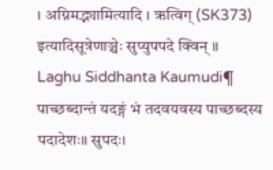। अग्निमद्भ्यामित्यादि । ऋत्विग् (SK373) इत्यादिसूत्रेणाञ्चेः सुप्युपपदे क्विन् ॥
Laghu Siddhanta Kaumudi¶
पाच्छब्दान्तं यदङ्गं भं तदवयवस्य पाच्छब्दस्य पदादेशः॥ सुपदः।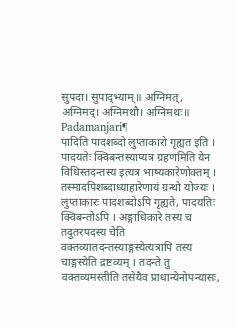सुपदा। सुपाद्भ्याम्॥ अग्निमत्, अग्निमद्। अग्निमथौ। अग्निमथः॥
Padamanjari¶
पादिति पादशब्दो लुप्ताकारो गृह्यत इति । पादयतेः क्विबन्तस्याप्यत्र ग्रहणमिति येन विधिस्तदन्तस्य इत्यत्र भाष्यकारेणोक्तम् । तस्मादपिशब्दाध्याहारेणायं ग्रन्थो योज्यः । लुप्ताकारः पादशब्दोऽपि गृह्यते, पादयतिः क्विबन्तोऽपि । अङ्गाधिकारे तस्य च तदुतरपदस्य चेति वक्तव्यातदन्तस्याङ्गस्येत्यत्रापि तस्य चाङ्गस्येति द्रष्टव्यम् । तदन्ते तु वक्तव्यमस्तीति तसेयैव प्राधान्येनोपन्यासः,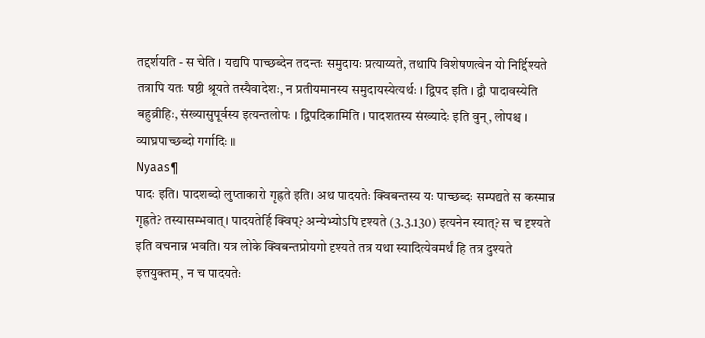तद्दर्शयति - स चेति । यद्यपि पाच्छब्देन तदन्तः समुदायः प्रत्याय्यते, तथापि विशेषणत्वेन यो निर्द्दिश्यते तत्रापि यतः षष्ठी श्रूयते तस्यैवादेशः, न प्रतीयमानस्य समुदायस्येत्यर्थः । द्विपद इति । द्वौ पादावस्येति बहुव्रीहिः, संख्यासुपूर्वस्य इत्यन्तलोपः । द्विपदिकामिति । पादशतस्य संख्यादेः इति वुन्, लोपश्च । व्याघ्रपाच्छब्दो गर्गादिः ॥
Nyaas¶
पादः इति। पादशब्दो लुप्ताकारो गृह्रते इति। अथ पादयतेः क्विबन्तस्य यः पाच्छब्दः सम्पद्यते स कस्मान्न गृह्रते? तस्यासम्भवात्। पादयतेर्हि क्विप्? अन्येभ्योऽपि दृश्यते (3.3.130) इत्यनेन स्यात्? स च दृश्यते इति वचनान्न भवति। यत्र लोके क्विबन्तप्रोयगो दृश्यते तत्र यथा स्यादित्येवमर्थं हि तत्र दुश्यते इत्तयुक्तम्, न च पादयतेः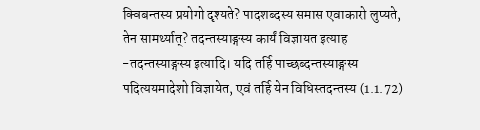क्विबन्तस्य प्रयोगो दृश्यते? पादशब्दस्य समास एवाकारो लुप्यते, तेन सामर्थ्यात्? तदन्तस्याङ्गस्य कार्यं विज्ञायत इत्याह -तदन्तस्याङ्गस्य इत्यादि। यदि तर्हि पाच्छब्दन्तस्याङ्गस्य पदित्ययमादेशो विज्ञायेत, एवं तर्हि येन विधिस्तदन्तस्य (1.1.72)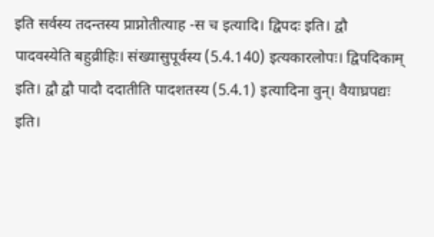इति सर्वस्य तदन्तस्य प्राप्नोतीत्याह -स च इत्यादि। द्विपदः इति। द्वौ पादवस्येति बहुव्रीहिः। संख्यासुपूर्वस्य (5.4.140) इत्यकारलोपः। द्विपदिकाम् इति। द्वौ द्वौ पादौ ददातीति पादशतस्य (5.4.1) इत्यादिना वुन्। वैयाघ्रपद्यः इति।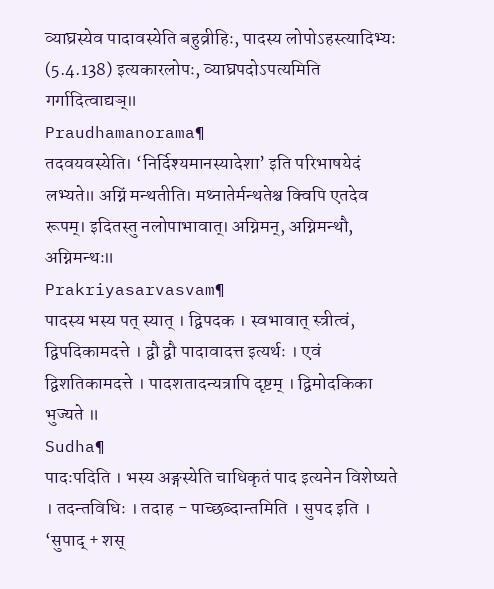व्याघ्रस्येव पादावस्येति बहुव्रीहिः, पादस्य लोपोऽहस्त्यादिभ्यः (5.4.138) इत्यकारलोपः, व्याघ्रपदोऽपत्यमिति गर्गादित्वाद्यञ्॥
Praudhamanorama¶
तदवयवस्येति। ‘निर्दिश्यमानस्यादेशा’ इति परिभाषयेदं लभ्यते॥ अग्निं मन्थतीति। मथ्नातेर्मन्थतेश्च क्विपि एतदेव रूपम्। इदितस्तु नलोपाभावात्। अग्निमन्, अग्निमन्थौ, अग्निमन्थः॥
Prakriyasarvasvam¶
पादस्य भस्य पत् स्यात् । द्विपदक । स्वभावात् स्त्रीत्वं, द्विपदिकामदत्ते । द्वौ द्वौ पादावादत्त इत्यर्थः । एवं द्विशतिकामदत्ते । पादशतादन्यत्रापि दृष्टम् । द्विमोदकिका भुज्यते ॥
Sudha¶
पादःपदिति । भस्य अङ्गस्येति चाधिकृतं पाद इत्यनेन विशेष्यते । तदन्तविधिः । तदाह - पाच्छब्दान्तमिति । सुपद इति । ‘सुपाद् + शस्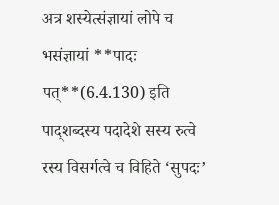अत्र शस्येत्संज्ञायां लोपे च भसंज्ञायां **पादः पत्**(6.4.130) इति पाद्शब्दस्य पदादेशे सस्य रुत्वे रस्य विसर्गत्वे च विहिते ‘सुपदः’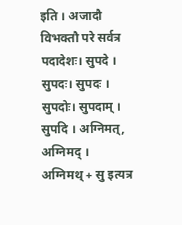इति । अजादौ विभक्तौ परे सर्वत्र पदादेशः। सुपदे । सुपदः। सुपदः । सुपदोः। सुपदाम् । सुपदि । अग्निमत्, अग्निमद् । अग्निमथ् + सु इत्यत्र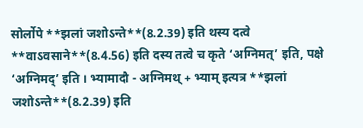सोर्लोपे **झलां जशोऽन्ते**(8.2.39) इति थस्य दत्वे **वाऽवसाने**(8.4.56) इति दस्य तत्वे च कृते ‘अग्निमत्’ इति, पक्षे ‘अग्निमद्’ इति । भ्यामादौ - अग्निमथ् + भ्याम् इत्यत्र **झलां जशोऽन्ते**(8.2.39) इति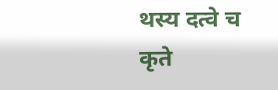थस्य दत्वे च कृते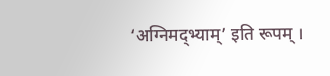‘अग्निमद्भ्याम्’ इति रूपम् ।